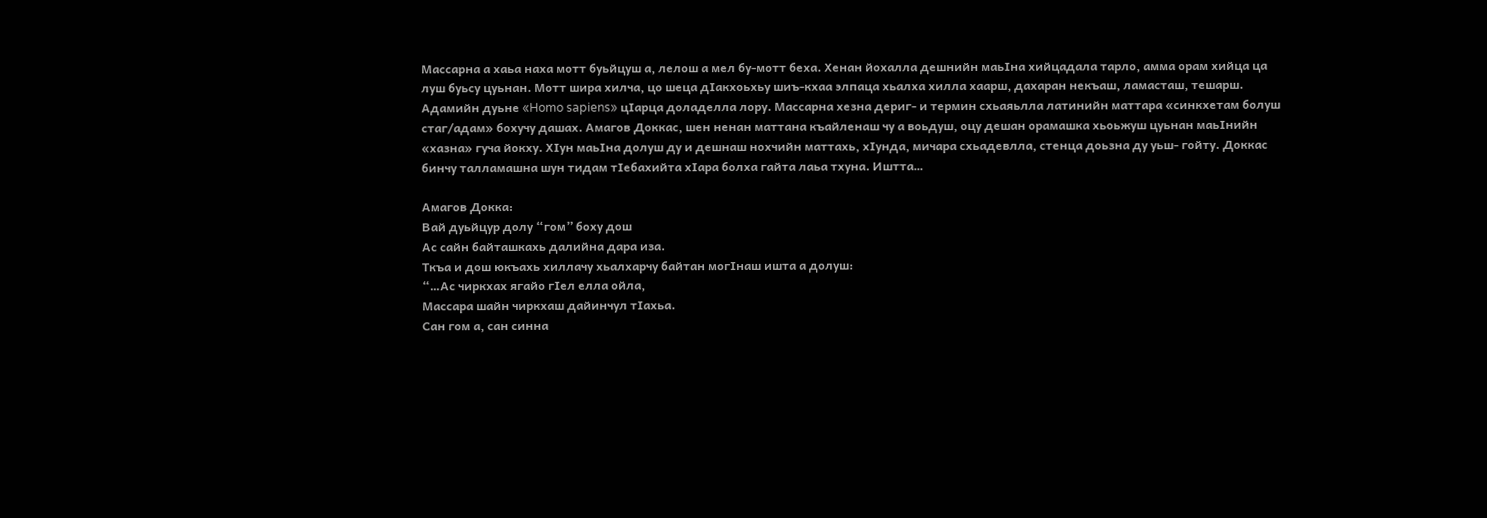Массарна а хаьа наха мотт буьйцуш а, лелош а мел бу-мотт беха. Хенан йохалла дешнийн маьІна хийцадала тарло, амма орам хийца ца луш буьсу цуьнан. Мотт шира хилча, цо шеца дІакхоьхьу шиъ-кхаа элпаца хьалха хилла хаарш, дахаран некъаш, ламасташ, тешарш. Адамийн дуьне «Homo sapiens» цІарца доладелла лору. Массарна хезна дериг- и термин схьаяьлла латинийн маттара «синкхетам болуш стаг/адам» бохучу дашах. Амагов Доккас, шен ненан маттана къайленаш чу а воьдуш, оцу дешан орамашка хьоьжуш цуьнан маьІнийн «хазна» гуча йокху. ХІун маьІна долуш ду и дешнаш нохчийн маттахь, хІунда, мичара схьадевлла, стенца доьзна ду уьш- гойту. Доккас бинчу талламашна шун тидам тІебахийта хІара болха гайта лаьа тхуна. Иштта…

Амагов Докка:
Вай дуьйцур долу “гом” боху дош
Ас сайн байташкахь далийна дара иза.
Ткъа и дош юкъахь хиллачу хьалхарчу байтан могІнаш ишта а долуш:
“…Ас чиркхах ягайо гІел елла ойла,
Массара шайн чиркхаш дайинчул тІахьа.
Сан гом а, сан синна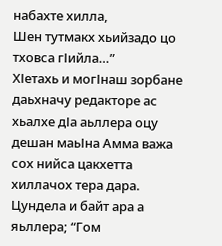набахте хилла,
Шен тутмакх хьийзадо цо тховса гІийла…”
ХІетахь и могІнаш зорбане даьхначу редакторе ас хьалхе дІа аьллера оцу дешан маьІна Амма важа сох нийса цакхетта хиллачох тера дара. Цундела и байт ара а яьллера; “Гом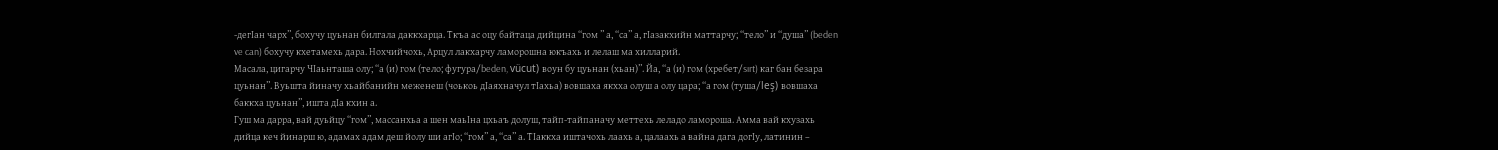-дегІан чарх”, бохучу цуьнан билгала даккхарца. Ткъа ас оцу байтаца дийцина “гом ” а, “са” а, гІазакхийн маттарчу; “тело” и “душа” (beden ve can) бохучу кхетамехь дара. Нохчийчохь, Арцул лакхарчу ламорошна юкъахь и лелаш ма хилларий.
Масала, цигарчу ЧІаьнташа олу; “а (и) гом (тело; фугура/beden, vücut) воун бу цуьнан (хьан)”. Йа, “а (и) гом (хребет/sırt) каг бан безара цуьнан”. Вуьшта йиначу хьайбанийн меженеш (чоькоь дІаяхначул тІахьа) вовшаха якхха олуш а олу цара; “а гом (туша/leş) вовшаха баккха цуьнан”, ишта дІа кхин а.
Гуш ма дарра, вай дуьйцу “гом”, массанхьа а шен маьІна цхьаъ долуш, тайп-тайпаначу меттехь леладо ламороша. Амма вай кхузахь дийца кеч йинарш ю, адамах адам деш йолу ши агІо; “гом” а, “са” а. ТІаккха иштачохь лаахь а, цалаахь а вайна дага догІу, латинин –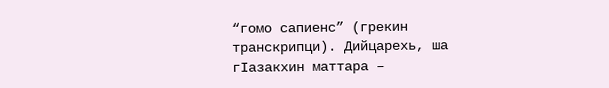“гомо сапиенс” (грекин транскрипци). Дийцарехь, ша гІазакхин маттара –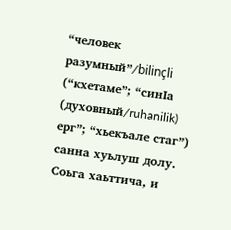“человек разумный”/bilinçli (“кхетаме”; “синІа (духовный/ruhanilik) ерг”; “хьекъале стаг”) санна хуьлуш долу.
Соьга хаьттича, и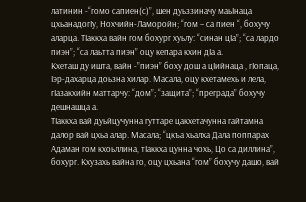латинин -“гомо сапиен(с)”, шен дуьззиначу маьІнаца цхьанадогІу, Нохчийн-Ламоройн; “гом – са пиен “, бохучу аларца. ТІаккха вайн гом бохург хуьлу: “синан цІа”; “са лардо пиэн”; “са лаьтта пиэн” оцу кепара кхин дІа а.
Кхеташ ду ишта, вайн -”пиэн” боху дош а цІийнаца , гІопаца, Іэр-дахарца доьзна хилар. Масала, оцу кхетамехь и лела, гІазакхийн маттарчу: “дом”; “защита”; “преграда” бохучу дешнашца а.
ТІаккха вай дуьйцучунна гуттаре цакхетачунна гайтамна далор вай цхьа алар. Масала; “цкъа хьалха Дала поппарах Адаман гом кхоьллина, тІаккха цунна чохь, Цо са диллина”, бохург. Кхузахь вайна го, оцу цхьана “гом” бохучу дашо, вай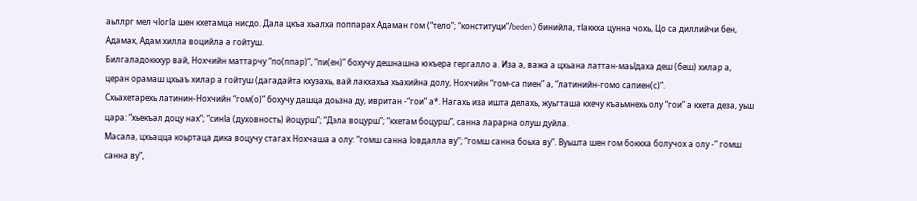аьллрг мел чІогІа шен кхетамца нисдо. Дала цкъа хьалха поппарах Адаман гом (“тело”; “конституци”/beden) бинийла, тІаккха цунна чохь, Цо са диллийчи бен, Адамах, Адам хилла воцийла а гойтуш.
Билгаладоккхур вай, Нохчийн маттарчу “по(ппар)”, “пи(ен)” бохучу дешнашна юкъера гергалло а. Иза а, важа а цхьана латтан-маьІдаха деш (беш) хилар а, церан орамаш цхьаъ хилар а гойтуш (дагадайта кхузахь, вай лакхахьа хьахийна долу, Нохчийн “гом-са пиен” а, “латинийн-гомо сапиен(с)”.
Схьахетарехь латинин-Нохчийн “гом(о)” бохучу дашца доьзна ду, ивритан -“гои” а*. Нагахь иза ишта делахь, жуьгташа кхечу къаьмнехь олу “гои” а кхета деза, уьш цара: “хьекъал доцу нах”; “синІа (духовность) йоцурш”; “Дэла воцурш”; “кхетам боцурш”, санна ларарна олуш дуйла.
Масала, цхьацца коьртаца дика воцучу стагах Нохчаша а олу: “гомш санна Іовдалла ву”; “гомш санна боьха ву”. Вуьшта шен гом боккха болучох а олу -” гомш санна ву”,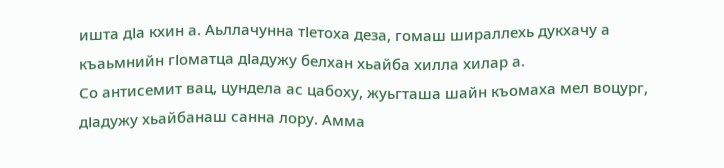ишта дІа кхин а. Аьллачунна тІетоха деза, гомаш шираллехь дукхачу а къаьмнийн гІоматца дІадужу белхан хьайба хилла хилар а.
Со антисемит вац, цундела ас цабоху, жуьгташа шайн къомаха мел воцург, дІадужу хьайбанаш санна лору. Амма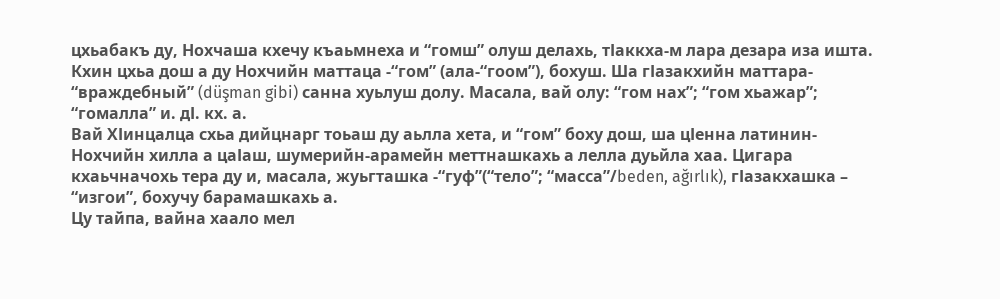цхьабакъ ду, Нохчаша кхечу къаьмнеха и “гомш” олуш делахь, тІаккха-м лара дезара иза ишта.
Кхин цхьа дош а ду Нохчийн маттаца -“гом” (ала-“гоом”), бохуш. Ша гІазакхийн маттара- “враждебный” (düşman gibi) санна хуьлуш долу. Масала, вай олу: “гом нах”; “гом хьажар”; “гомалла” и. дІ. кх. а.
Вай ХІинцалца схьа дийцнарг тоьаш ду аьлла хета, и “гом” боху дош, ша цІенна латинин-Нохчийн хилла а цаІаш, шумерийн-арамейн меттнашкахь а лелла дуьйла хаа. Цигара кхаьчначохь тера ду и, масала, жуьгташка -“гуф”(“тело”; “масса”/beden, ağırlık), гІазакхашка – “изгои”, бохучу барамашкахь а.
Цу тайпа, вайна хаало мел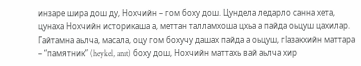инзаре шира дош ду, Нохчийн – гом боху дош. Цундела ледарло санна хета, цунаха Нохчийн историкаша а, меттан талламхоша цхьа а пайда оьцуш цахилар. Гайтамна аьлча, масала, оцу гом бохучу дашах пайда а оьцуш, гІазакхийн маттара – “памятник” (heykel, anıt) боху дош, Нохчийн маттахь вай аьлча хир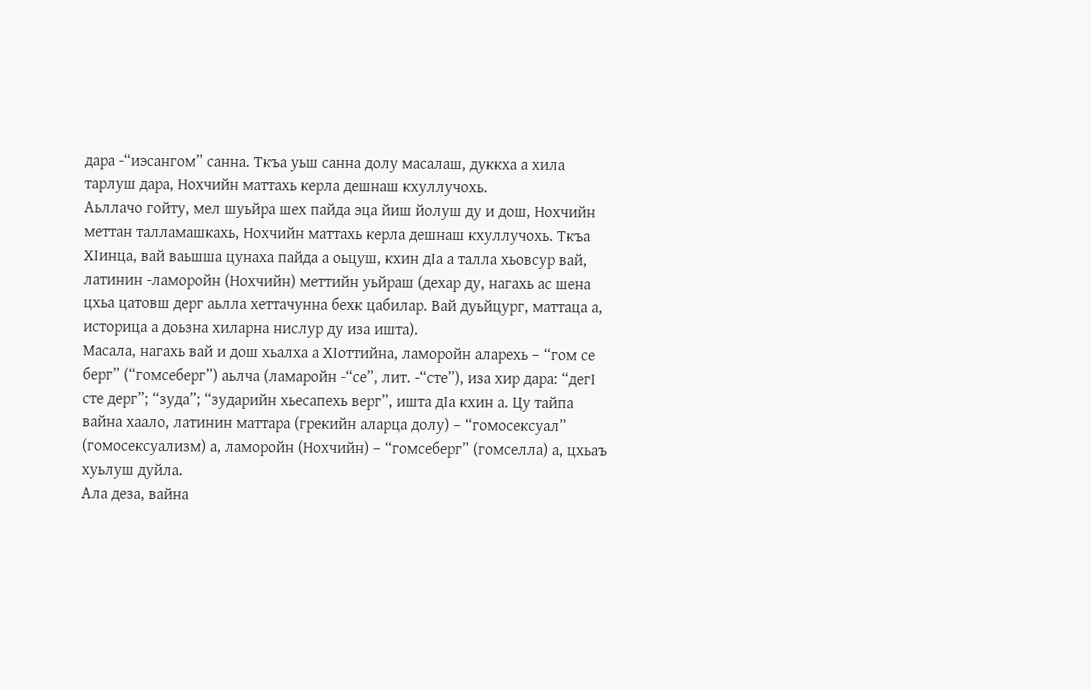дара -“иэсангом” санна. Ткъа уьш санна долу масалаш, дуккха а хила тарлуш дара, Нохчийн маттахь керла дешнаш кхуллучохь.
Аьллачо гойту, мел шуьйра шех пайда эца йиш йолуш ду и дош, Нохчийн меттан талламашкахь, Нохчийн маттахь керла дешнаш кхуллучохь. Ткъа ХІинца, вай ваьшша цунаха пайда а оьцуш, кхин дІа а талла хьовсур вай, латинин -ламоройн (Нохчийн) меттийн уьйраш (дехар ду, нагахь ас шена цхьа цатовш дерг аьлла хеттачунна бехк цабилар. Вай дуьйцург, маттаца а, историца а доьзна хиларна нислур ду иза ишта).
Масала, нагахь вай и дош хьалха а ХІоттийна, ламоройн аларехь – “гом се берг” (“гомсеберг”) аьлча (ламаройн -“се”, лит. -“сте”), иза хир дара: “дегІ сте дерг”; “зуда”; “зударийн хьесапехь верг”, ишта дІа кхин а. Цу тайпа вайна хаало, латинин маттара (грекийн аларца долу) – “гомосексуал” (гомосексуализм) а, ламоройн (Нохчийн) – “гомсеберг” (гомселла) а, цхьаъ хуьлуш дуйла.
Ала деза, вайна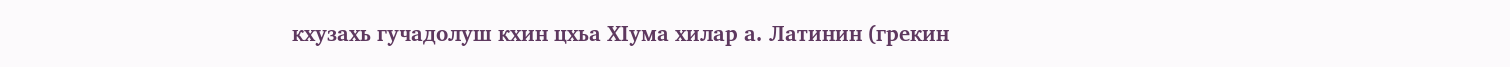кхузахь гучадолуш кхин цхьа ХІума хилар а. Латинин (грекин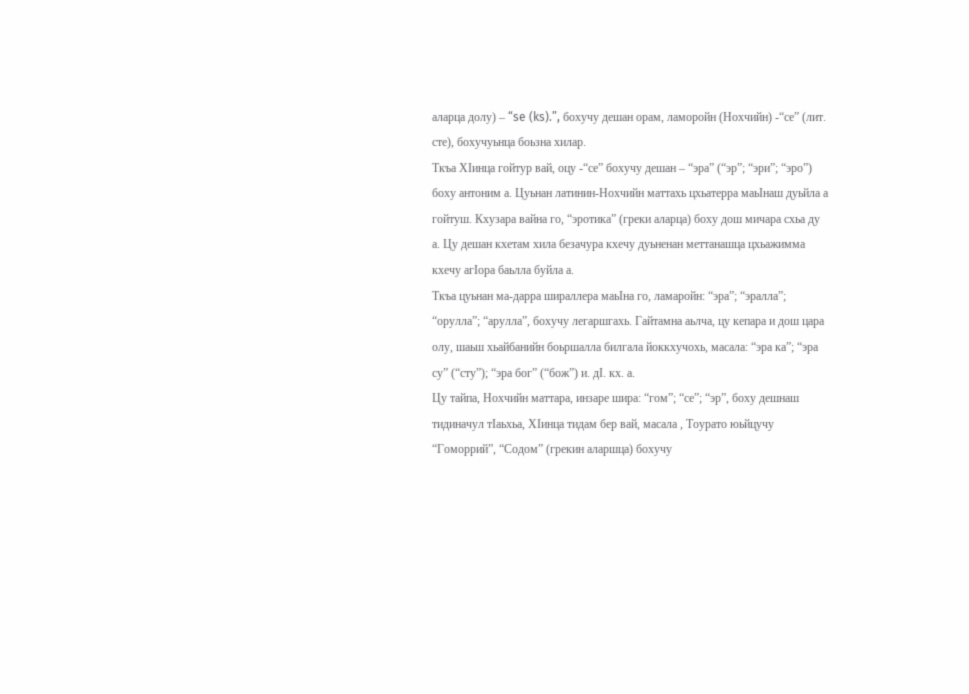аларца долу) – “se (ks).”, бохучу дешан орам, ламоройн (Нохчийн) -“се” (лит. сте), бохучуьнца боьзна хилар.
Ткъа ХІинца гойтур вай, оцу -“се” бохучу дешан – “эра” (“эр”; “эри”; “эро”) боху антоним а. Цуьнан латинин-Нохчийн маттахь цхьатерра маьІнаш дуьйла а гойтуш. Кхузара вайна го, “эротика” (греки аларца) боху дош мичара схьа ду а. Цу дешан кхетам хила безачура кхечу дуьненан меттанашца цхьажимма кхечу агІора баьлла буйла а.
Ткъа цуьнан ма-дарра шираллера маьІна го, ламаройн: “эра”; “эралла”; “орулла”; “арулла”, бохучу легаршгахь. Гайтамна аьлча, цу кепара и дош цара олу, шаьш хьайбанийн боьршалла билгала йоккхучохь, масала: “эра ка”; “эра су” (“сту”); “эра бог” (“бож”) и. дІ. кх. а.
Цу тайпа, Нохчийн маттара, инзаре шира: “гом”; “се”; “эр”, боху дешнаш тидиначул тІаьхьа, ХІинца тидам бер вай, масала , Тоурато юьйцучу “Гоморрий”, “Содом” (грекин аларшца) бохучу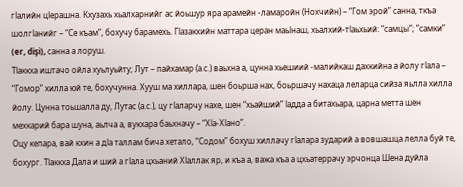гІалийн цІерашна. Кхузахь хьалхарнийг ас йоьшур яра арамейн -ламаройн (Нохчийн) – “Гом эрой” санна, ткъа шолгІанийг – “Се къам”, бохучу барамехь. ГІазакхийн маттара церан маьІнаш, хьалхий-тІаьхьий: “самцы”; ”самки” (er, dişi), санна а лоруш.
ТІаккха иштачо ойла хуьлуьйту; Лут – пайхамар (а.с.) ваьхна а, цунна хьешиий -малийкаш дахкийна а йолу гІала – “Гомор” хилла юй те, бохучунна. Хууш ма хиллара, шен боьрша нах, боьршачу нахаца леларца сийза яьлла хилла йолу. Цунна тоьшалла ду, Лутас (а.с.), цу гІаларчу нахе, шен “хьайший” Іадда а битахьара, царна метта шен мехкарий бара шуна, аьлча а, вукхара баьхначу – “ХІа-ХІано”.
Оцу кепара, вай кхин а дІа таллам бича хетало, “Содом” бохуш хиллачу гІалара зударий а вовшашца лелла буй те, бохург. ТІаккха Дала и ший а гІала цхьаний ХІаллак яр, и къа а, важа къа а цхьатеррачу эрчонца Шена дуйла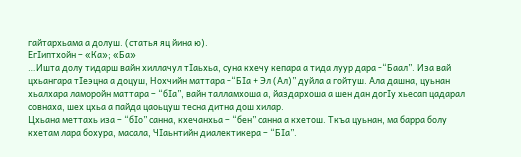гайтархьама а долуш. (статья яц йина ю).
ЕгІиптхойн – «Ка»; «Ба»
…Ишта долу тидарш вайн хиллачул тІаьхьа, суна кхечу кепара а тида луур дара -“Баал”. Иза вай цхьангара тІеэцна а доцуш, Нохчийн маттара -“БІа + Эл (Ал)” дуйла а гойтуш. Ала дашна, цуьнан хьалхара ламоройн маттара – “бІа”, вайн талламхоша а, йаздархоша а шен дан догІу хьесап цадарал совнаха, шех цхьа а пайда цаоьцуш тесна дитна дош хилар.
Цхьана меттахь иза – “бІо” санна, кхечанхьа – “бен” санна а кхетош. Ткъа цуьнан, ма барра болу кхетам лара бохура, масала, ЧІаьнтийн диалектикера – “БІа”.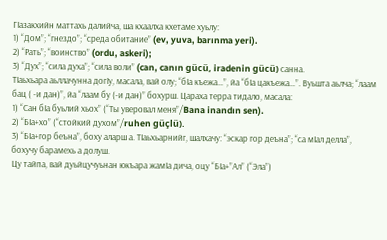ГІазакхийн маттахь далийча, ша кхаалха кхетаме хуьлу:
1) “Дом”; “гнездо”; “среда обитание” (ev, yuva, barınma yeri).
2) “Рать”; “воинство” (ordu, askeri);
3) “Дух”; “сила духа”; “сила воли” (can, canın gücü, iradenin gücü) санна.
ТІаьхьара аьллачунна догІу, масала, вай олу; “бІа къежа…”, йа “бІа цакъежа…”. Вуьшта аьлча; “лаам бац ( -и дан)”, йа “лаам бу (-и дан)” бохурш. Цараха терра тидало, масала:
1) “Сан бІа буьлий хьох” (“Ты уверовал меня”/Bana inandın sen).
2) “БІа+хо” (“стойкий духом”/ruhen güçlü).
3) “БІа+гор беъна”, боху аларш а. ТІаьхьарнийг, шалхачу: “эскар гор деъна”; “са мІал делла”, бохучу барамехь а долуш.
Цу тайпа, вай дуьйцучуьнан юкъара жамІа дича, оцу “БІа+”Ал” (“Эла”)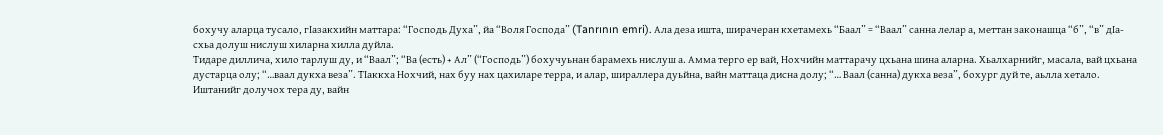бохучу аларца тусало, гІазакхийн маттара: “Господь Духа”, йа “Воля Господа” (Tanrının emri). Ала деза ишта, ширачеран кхетамехь “Баал” = “Ваал” санна лелар а, меттан законашца “б”, “в” дІа-схьа долуш нислуш хиларна хилла дуйла.
Тидаре диллича, хило тарлуш ду, и “Ваал”; “Ва (есть) + Ал” (“Господь”) бохучуьнан барамехь нислуш а. Амма терго ер вай, Нохчийн маттарачу цхьана шина аларна. Хьалхарнийг, масала, вай цхьана дустарца олу; “…ваал дукха веза”. ТІаккха Нохчий, нах буу нах цахиларе терра, и алар, шираллера дуьйна, вайн маттаца дисна долу; “… Ваал (санна) дукха веза”, бохург дуй те, аьлла хетало.
Иштанийг долучох тера ду, вайн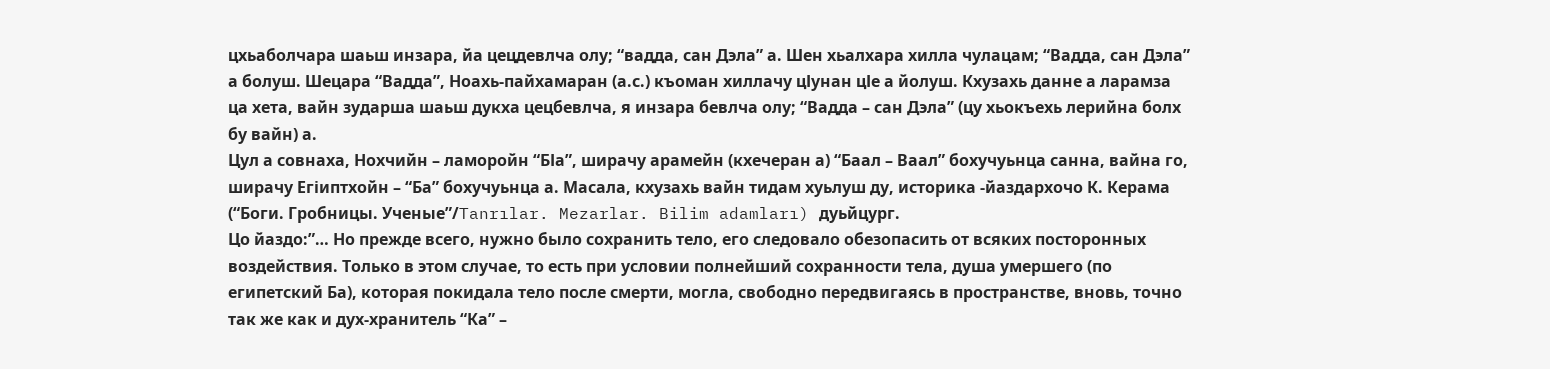цхьаболчара шаьш инзара, йа цецдевлча олу; “вадда, сан Дэла” а. Шен хьалхара хилла чулацам; “Вадда, сан Дэла” а болуш. Шецара “Вадда”, Ноахь-пайхамаран (а.с.) къоман хиллачу цІунан цІе а йолуш. Кхузахь данне а ларамза ца хета, вайн зударша шаьш дукха цецбевлча, я инзара бевлча олу; “Вадда – сан Дэла” (цу хьокъехь лерийна болх бу вайн) а.
Цул а совнаха, Нохчийн – ламоройн “БІа”, ширачу арамейн (кхечеран а) “Баал – Ваал” бохучуьнца санна, вайна го, ширачу Егіиптхойн – “Ба” бохучуьнца а. Масала, кхузахь вайн тидам хуьлуш ду, историка -йаздархочо К. Керама (“Боги. Гробницы. Ученые”/Tanrılar. Mezarlar. Bilim adamları) дуьйцург.
Цо йаздо:”… Но прежде всего, нужно было сохранить тело, его следовало обезопасить от всяких посторонных воздействия. Только в этом случае, то есть при условии полнейший сохранности тела, душа умершего (по египетский Ба), которая покидала тело после смерти, могла, свободно передвигаясь в пространстве, вновь, точно так же как и дух-хранитель “Ка” –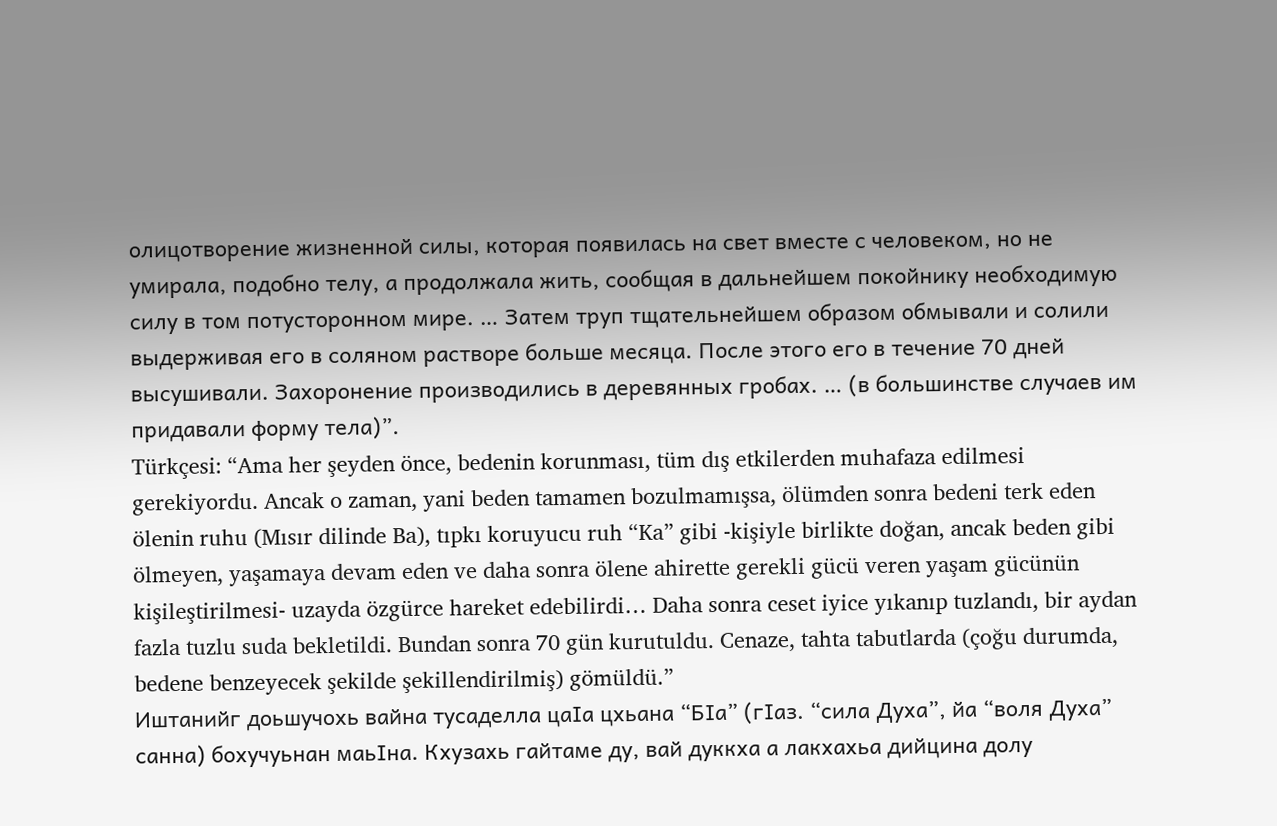олицотворение жизненной силы, которая появилась на свет вместе с человеком, но не умирала, подобно телу, а продолжала жить, сообщая в дальнейшем покойнику необходимую силу в том потусторонном мире. … Затем труп тщательнейшем образом обмывали и солили выдерживая его в соляном растворе больше месяца. После этого его в течение 70 дней высушивали. Захоронение производились в деревянных гробах. … (в большинстве случаев им придавали форму тела)”.
Türkçesi: “Ama her şeyden önce, bedenin korunması, tüm dış etkilerden muhafaza edilmesi gerekiyordu. Ancak o zaman, yani beden tamamen bozulmamışsa, ölümden sonra bedeni terk eden ölenin ruhu (Mısır dilinde Ba), tıpkı koruyucu ruh “Ka” gibi -kişiyle birlikte doğan, ancak beden gibi ölmeyen, yaşamaya devam eden ve daha sonra ölene ahirette gerekli gücü veren yaşam gücünün kişileştirilmesi- uzayda özgürce hareket edebilirdi… Daha sonra ceset iyice yıkanıp tuzlandı, bir aydan fazla tuzlu suda bekletildi. Bundan sonra 70 gün kurutuldu. Cenaze, tahta tabutlarda (çoğu durumda, bedene benzeyecek şekilde şekillendirilmiş) gömüldü.”
Иштанийг доьшучохь вайна тусаделла цаІа цхьана “БІа” (гІаз. “сила Духа”, йа “воля Духа” санна) бохучуьнан маьІна. Кхузахь гайтаме ду, вай дуккха а лакхахьа дийцина долу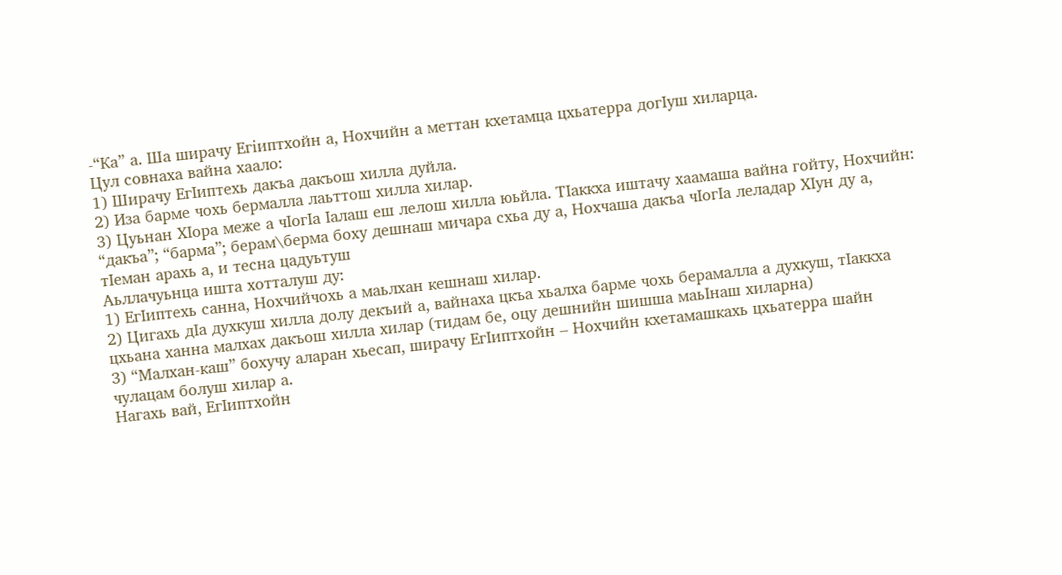-“Ка” а. Ша ширачу Егіиптхойн а, Нохчийн а меттан кхетамца цхьатерра догІуш хиларца.
Цул совнаха вайна хаало:
1) Ширачу ЕгІиптехь дакъа дакъош хилла дуйла.
2) Иза барме чохь бермалла лаьттош хилла хилар.
3) Цуьнан ХІора меже а чІогІа Іалаш еш лелош хилла юьйла. ТІаккха иштачу хаамаша вайна гойту, Нохчийн: “дакъа”; “барма”; берам\берма боху дешнаш мичара схьа ду а, Нохчаша дакъа чІогІа леладар ХІун ду а, тІеман арахь а, и тесна цадуьтуш
Аьллачуьнца ишта хотталуш ду:
1) ЕгІиптехь санна, Нохчийчохь а маьлхан кешнаш хилар.
2) Цигахь дІа духкуш хилла долу декъий а, вайнаха цкъа хьалха барме чохь берамалла а духкуш, тІаккха цхьана ханна малхах дакъош хилла хилар (тидам бе, оцу дешнийн шишша маьІнаш хиларна)
3) “Малхан-каш” бохучу аларан хьесап, ширачу ЕгІиптхойн – Нохчийн кхетамашкахь цхьатерра шайн чулацам болуш хилар а.
Нагахь вай, ЕгІиптхойн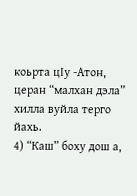коьрта цІу -Атон, церан “малхан дэла” хилла вуйла терго йахь.
4) “Каш” боху дош а,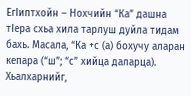ЕгІиптхойн – Нохчийн “Ка” дашна тІера схьа хила тарлуш дуйла тидам бахь. Масала, “Ка +с (а) бохучу аларан кепара (“ш”; “с” хийца даларца). Хьалхарнийг,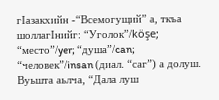гІазакхийн -“Всемогущий” а, ткъа шоллагІнийг: “Уголок”/köşe; “место”/yer; “душа”/can; “человек”/insan (диал. “саг”) а долуш. Вуьшта аьлча, “Дала луш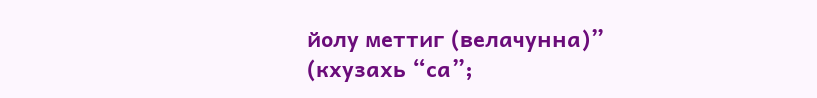йолу меттиг (велачунна)” (кхузахь “са”;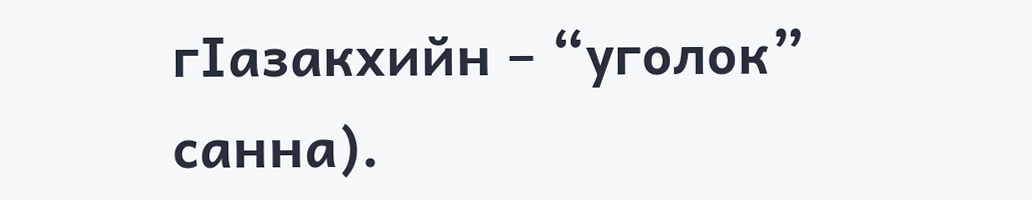гІазакхийн – “уголок” санна).